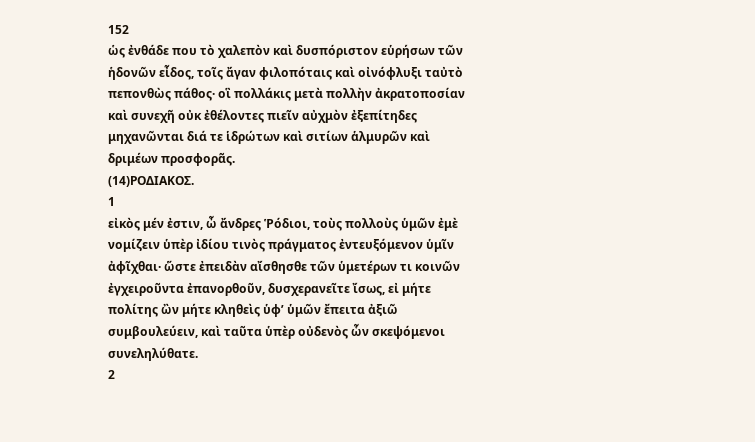152
ὡς ἐνθάδε που τὸ χαλεπὸν καὶ δυσπόριστον εὑρήσων τῶν ἡδονῶν εἶδος, τοῖς ἄγαν φιλοπόταις καὶ οἰνόφλυξι ταὐτὸ πεπονθὼς πάθος· οἳ πολλάκις μετὰ πολλὴν ἀκρατοποσίαν καὶ συνεχῆ οὐκ ἐθέλοντες πιεῖν αὐχμὸν ἐξεπίτηδες μηχανῶνται διά τε ἱδρώτων καὶ σιτίων ἁλμυρῶν καὶ δριμέων προσφορᾶς.
(14)ΡΟΔΙΑΚΟΣ.
1
εἰκὸς μέν ἐστιν, ὦ ἄνδρες Ῥόδιοι, τοὺς πολλοὺς ὑμῶν ἐμὲ νομίζειν ὑπὲρ ἰδίου τινὸς πράγματος ἐντευξόμενον ὑμῖν ἀφῖχθαι· ὥστε ἐπειδὰν αἴσθησθε τῶν ὑμετέρων τι κοινῶν ἐγχειροῦντα ἐπανορθοῦν, δυσχερανεῖτε ἴσως, εἰ μήτε πολίτης ὢν μήτε κληθεὶς ὑφʼ ὑμῶν ἔπειτα ἀξιῶ συμβουλεύειν, καὶ ταῦτα ὑπὲρ οὐδενὸς ὧν σκεψόμενοι συνεληλύθατε.
2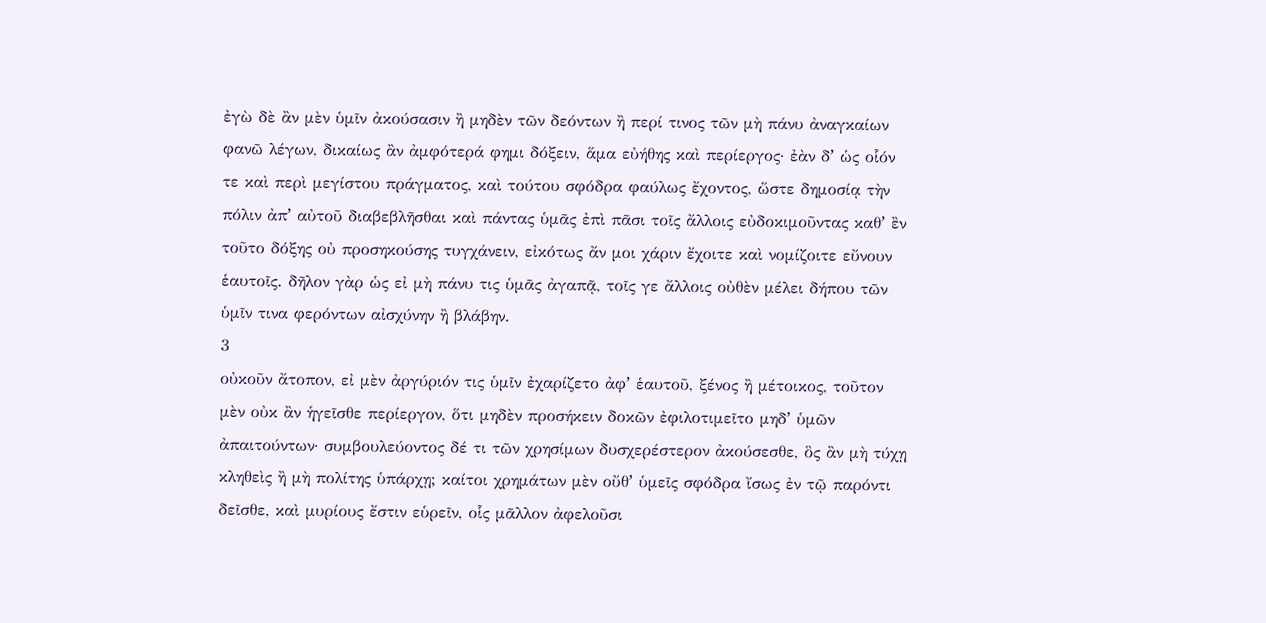ἐγὼ δὲ ἂν μὲν ὑμῖν ἀκούσασιν ἢ μηδὲν τῶν δεόντων ἢ περί τινος τῶν μὴ πάνυ ἀναγκαίων φανῶ λέγων, δικαίως ἂν ἀμφότερά φημι δόξειν, ἅμα εὐήθης καὶ περίεργος· ἐὰν δʼ ὡς οἷόν τε καὶ περὶ μεγίστου πράγματος, καὶ τούτου σφόδρα φαύλως ἔχοντος, ὥστε δημοσίᾳ τὴν πόλιν ἀπʼ αὐτοῦ διαβεβλῆσθαι καὶ πάντας ὑμᾶς ἐπὶ πᾶσι τοῖς ἄλλοις εὐδοκιμοῦντας καθʼ ἒν τοῦτο δόξης οὐ προσηκούσης τυγχάνειν, εἰκότως ἄν μοι χάριν ἔχοιτε καὶ νομίζοιτε εὔνουν ἑαυτοῖς. δῆλον γὰρ ὡς εἰ μὴ πάνυ τις ὑμᾶς ἀγαπᾷ, τοῖς γε ἄλλοις οὐθὲν μέλει δήπου τῶν ὑμῖν τινα φερόντων αἰσχύνην ἢ βλάβην.
3
οὐκοῦν ἄτοπον, εἰ μὲν ἀργύριόν τις ὑμῖν ἐχαρίζετο ἀφʼ ἑαυτοῦ, ξένος ἢ μέτοικος, τοῦτον μὲν οὐκ ἂν ἡγεῖσθε περίεργον, ὅτι μηδὲν προσήκειν δοκῶν ἐφιλοτιμεῖτο μηδʼ ὑμῶν ἀπαιτούντων· συμβουλεύοντος δέ τι τῶν χρησίμων δυσχερέστερον ἀκούσεσθε, ὃς ἂν μὴ τύχῃ κληθεὶς ἢ μὴ πολίτης ὑπάρχῃ; καίτοι χρημάτων μὲν οὔθʼ ὑμεῖς σφόδρα ἴσως ἐν τῷ παρόντι δεῖσθε, καὶ μυρίους ἔστιν εὑρεῖν, οἷς μᾶλλον ἀφελοῦσι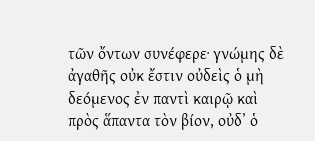τῶν ὄντων συνέφερε· γνώμης δὲ ἀγαθῆς οὐκ ἔστιν οὐδεὶς ὁ μὴ δεόμενος ἐν παντὶ καιρῷ καὶ πρὸς ἅπαντα τὸν βίον, οὐδʼ ὁ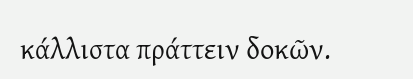κάλλιστα πράττειν δοκῶν.